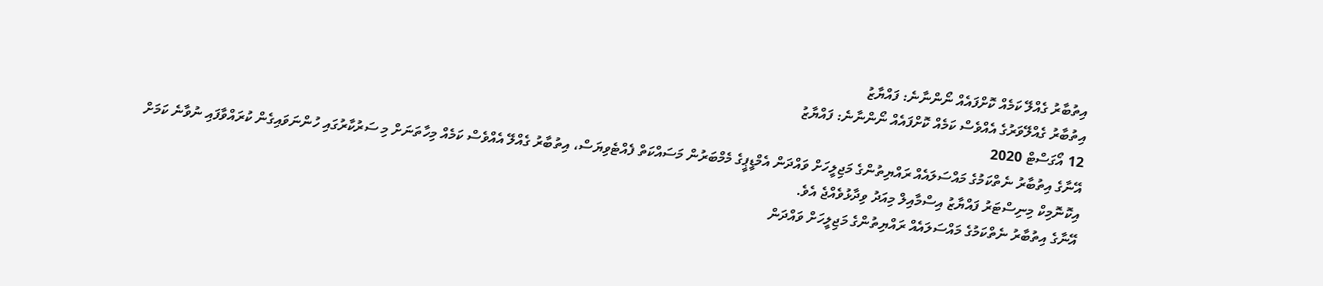އިތުބާރު ގެއްލޭ ކަމެއް ކޮށްފައެއް ނޯންނާނެ: ފައްޔާޒު
އިތުބާރު ގެއްލޭވަރުގެ އެއްވެސް ކަމެއް ކޮށްފައެއް ނޯންނާނެ: ފައްޔާޒު
12 އޯގަސްޓް 2020
އޭނާގެ އިތުބާރު ނެތްކަމުގެ މައްސަލައެއް ރައްޔިތުންގެ މަޖިލީހަށް ވައްދަން އެމްޑީޕީގެ މެމްބަރުން މަސައްކަތް ފެއްޓެވިޔަސް، އިތުބާރު ގެއްލޭ އެއްވެސް ކަމެއް މިހާތަނަށް މި ސަރުކާރުގައި ހުންނަވައިގެން ކުރައްވާފައި ނުވާނެ ކަމަށް އިކޮނޮމިކް މިނިސްޓަރު ފައްޔާޒު އިސްމާއިލް މިއަދު ވިދާޅުވެއްޖެ އެވެ.
އޭނާގެ އިތުބާރު ނެތްކަމުގެ މައްސަލައެއް ރައްޔިތުންގެ މަޖިލީހަށް ވައްދަން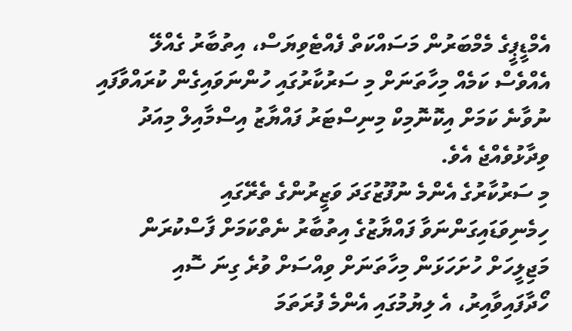އެމްޑީޕީގެ މެމްބަރުން މަސައްކަތް ފެއްޓެވިޔަސް، އިތުބާރު ގެއްލޭ އެއްވެސް ކަމެއް މިހާތަނަށް މި ސަރުކާރުގައި ހުންނަވައިގެން ކުރައްވާފައި ނުވާނެ ކަމަށް އިކޮނޮމިކް މިނިސްޓަރު ފައްޔާޒު އިސްމާއިލް މިއަދު ވިދާޅުވެއްޖެ އެވެ.
މި ސަރުކާރުގެ އެންމެ ނުފޫޒުގަދަ ވަޒީރުންގެ ތެރޭގައި ހިމެނިވަޑައިގަންނަވާ ފައްޔާޒުގެ އިތުބާރު ނެތްކަމަށް ފާސްކުރަން މަޖިލީހަށް ހުށަހަޅަން މިހާތަނަށް ވިއްސަށް ވުރެ ގިނަ ސޮއި ހޯދާފައިވާއިރު، އެ ލިޔުމުގައި އެންމެ ފުރަތަމަ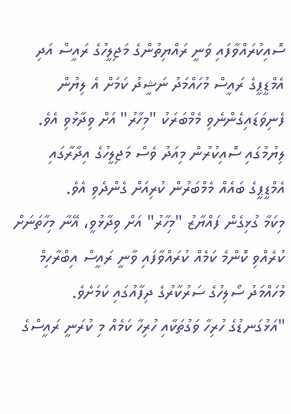ސޮއިކުރައްވާފައި ވަނީ ރައްޔިތުންގެ މަޖިލީހުގެ ރައީސް އަދި އެމްޑީޕީގެ ރައީސް މުހައްމަދު ނަޝީދު ކަމަށް އެ ލިޔުން ފެނިވަޑައިގެންނެވި މެމްބަރަކު "މިހާރު" އަށް ވިދާޅުވި އެވެ.
ލިޔުމުގައި ސޮއިކުރުން މިއަދު ވެސް މަޖިލީހުގެ އިދާރާގައި އެމްޑީޕީގެ ބައެއް މެމްބަރުން ކުރިއަށް ގެންދެވި އެވެ.
މިކަމާ ގުޅިގެން ފައްޔާޒު "މިހާރު" އަށް ވިދާޅުވީ، އޭނާ މިހާތަނަށް ކުރެއްވި ކޮންމެ ކަމެއް ކުރައްވާފައި ވާނީ ރައީސް އިބްރާހިމް މުހައްމަދު ސޯލިހުގެ ސަރުކާރުގެ ދިފާއުގައި ކަމަށެވެ.
"އަޅުގަނޑުގެ ހުރިހާ ވަގުތަކާއި ހުރިހާ ކަމެއް މި ކުރަނީ ރައީސްގެ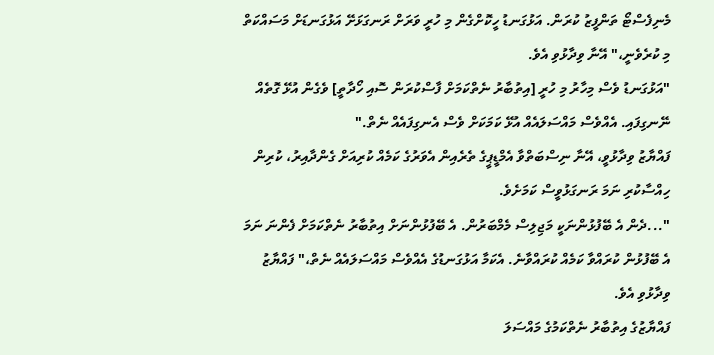މެނިފެސްޓޯ ތަންފީޒު ކުރަން. އަޅުގަނޑު ހީކޮށްގެން މި ހުރީ ވަރަށް ރަނގަޅަށޭ އަޅުގަނޑަށް މަސައްކަތް މި ކުރެވެނީ،" އޭނާ ވިދާޅުވި އެވެ.
"އަޅުގަނޑު ވެސް މިހާރު މި ހުރީ [އިތުބާރު ނެތްކަމަށް ފާސްކުރަން ސޮއި ހޯދާތީ] ވެގެން އުޅޭ ގޮތެއް ނޭނގިފައި. އެއްވެސް މައްސަލައެއް އުޅޭ ކަމަކަށް ވެސް އެނގިފައެއް ނެތް."
ފައްޔާޒު ވިދާޅުވީ، އޭނާ ނިސްބަތްވާ އެމްޑީޕީގެ ތެރެއިން އެވަރުގެ ކަމެއް ކުރިއަށް ގެންދާއިރު، ކުރިން ހިއްސާކުރި ނަމަ ރަނގަޅުވީސް ކަމަށެވެ.
"...ދެން އެ ބޭފުޅުންނަކީ މަޖިލިސް މެމްބަރުން. އެ ބޭފުޅުންނަށް އިތުބާރު ނެތްކަމަށް ފެންނަ ނަމަ އެ ބޭފުޅުން ކުރައްވާ ކަމެއް ކުރައްވާނެ. އެކަމާ އަޅުގަނޑުގެ އެއްވެސް މައްސަލައެއް ނެތް،" ފައްޔާޒު ވިދާޅުވި އެވެ.
ފައްޔާޒުގެ އިތުބާރު ނެތްކަމުގެ މައްސަލަ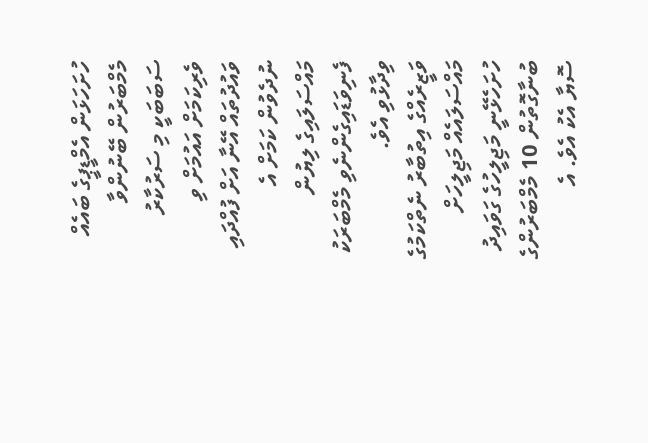ހުށަހަޅަން އެމްޑީޕީގެ ބައެއް މެމްބަރުން ބޭނުންވާ ސަބަބަކީ މި ސަރުކާރު ވެރިކަމަށް އައުމަށް ވި ވައުދުތައް އޭނާ އަށް ފުއްދައި ނުދެވުން ކަމަށް އެ މައްސަލައިގެ ލިޔުން ފެނިވަޑައިގެންނެވި މެމްބަރަކު ވިދާޅުވި އެވެ.
ވަޒީރެއްގެ އިތުބާރު ނެތްކަމުގެ މައްސަލައެއް މަޖިލީހަށް ހުށަހެޅޭނީ މަޖިލީހުގެ ގަވައިދު ބުނާގޮތުން 10 މެމްބަރުންގެ ސޮޔާ އެކު އެވެ. އެ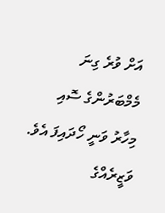އަށް ވުރެ ގިނަ މެމްބަރުންގެ ސޮއި މިހާރު ވަނީ ހޯދައިފަ އެވެ.
ވަޒީރެއްގެ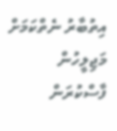އިތުބާރު ނެތްކަމަށް މަޖިލީހުން ފާސްކުރަން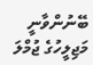ބޭނުންވާނީ މަޖިލީހުގެ ޖުމްލަ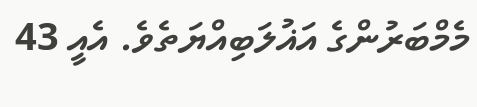މެމްބަރުންގެ އަޣުލަބިއްޔަތެވެ. އެއީ 43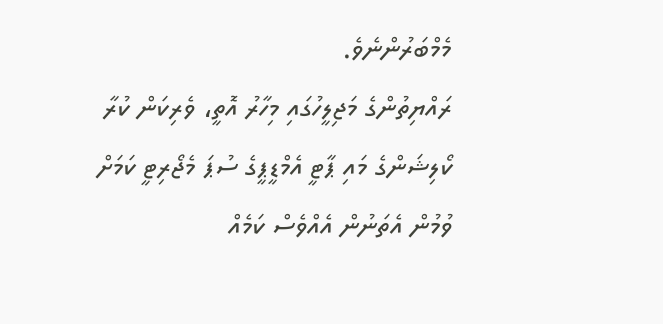މެމްބަރުންނެވެ.
ރައްޔިތުންގެ މަޖިލީހުގައި މިހާރު އޮތީ، ވެރިކަން ކުރާ ކޯލިޝަންގެ މައި ޕާޓީ އެމްޑީޕީގެ ސުޕަ މެޖޯރިޓީ ކަމަށް ވުމުން އެތަނުން އެއްވެސް ކަމެއް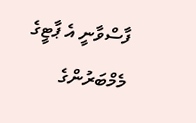ފާސްވާނީ އެ ޕާޓީގެ މެމްބަރުންގެ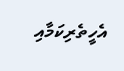އެހީތެރިކަމާއި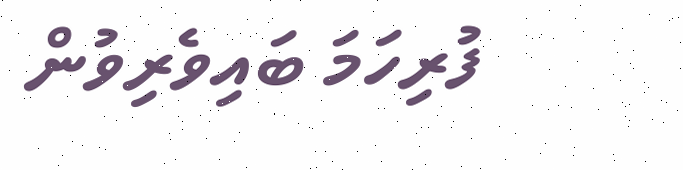ފުރިހަމަ ބައިވެރިވުން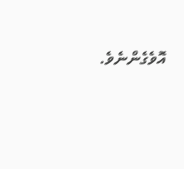އޮވެގެންނެވެ.